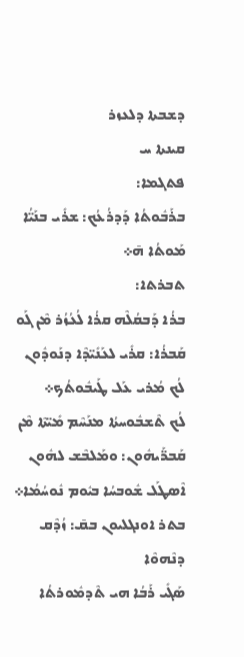ܕܫܒܬܐ ܕܠܥܙܪ
ܩܝܢܬܐ ܚ
ܦܬܓܡܐ:
ܒܪܰܒܽܘܬܳܐ ܕܰܕܪܳܥܳܟ: ܫܪܺܝ ܒܢܰܝ̈ܳܐ ܡܰܘܬܳܐ ܗ̄܀
ܬܒܪܬ‌ܐ:
ܒܪܳܐ ܕܰܒܩܳܠܶܗ ܩܪܳܐ ܠܳܥܳܙܳܪ ܡܶܢ ܓܰܘ ܩܰܒܪܳܐ: ܩܪܺܝ ܠܥܰܢܺܝ̈ܕܶܐ ܕܢܰܘܕܽܘܢ ܠܳܟ ܡܳܪܝ ܥܰܠ ܛܰܝܒܽܘܬܳܟ܀
ܠܳܟ ܬܶܫܒܽܘܚܬܳܐ ܡܢܰܚܶܡ ܡܺܝ̈ܬܶܐ ܡܶܢ ܩܰܒܪ̈ܰܝܗܽܘܢ: ܘܡܰܠܒܶܫ ܠܗܽܘܢ ܐܶܣܛܰܠ ܫܽܘܒܚܳܐ ܒܝܽܘܡ ܢܽܘܚܳܡܳܐ܀
ܒܬܪ ܐܘܢܓܠܝܘܢ ܒܩ̄: ܙܳܕܶܩ ܕܢܶܗܘܶܐ
ܣܰܓܺܝ ܪܰܒܳܐ ܗܝ ܬܶܕܡܽܘܪܬܳܐ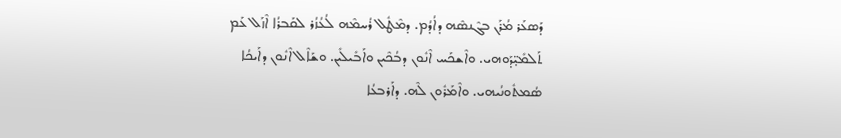ܕܰܣܥܰܪ ܡܳܪܰܢ ܒܓܶܢܣܶܗ ܕܐܳܕܳܡ. ܕܡܶܛܽܠ ܪܳܚܡܶܗ ܠܳܥܳܙܳܪ ܠܩܰܒܪܳܐ ܐܶܙܰܠ ܥܰܡ ܬܰܠܡܺܝ̣̈ܕܰܘܗܝ. ܘܐܶܫܟܰܚ ܐܶܢܽܘܢ ܕܒܳܟܶܝܢ ܘܐܰܒܺܝܠܺܝܢ. ܘܫܰܐܶܠ ܐܶܢܽܘܢ ܕܐܰܝܟܳܐ ܣܳܡܬܽܘܢܳܝܗܝ. ܘܐܶܡܰܪܽܘܢ ܠܶܗ. ܕܐܰܪܒܥܳܐ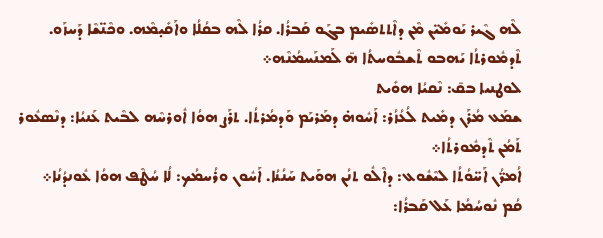ܠܶܗ ܓܶܝܪ ܝܰܘܡܺܝ̈ܢ ܡܶܢ ܕܐܶܬܬܣܺܝܡ ܒܓܰܘ ܩܰܒܪܳܐ. ܩܪܳܐ ܠܶܗ ܒܩܳܠܳܐ ܘܐܰܩܺܝ̣ܡܶܗ. ܘܟܶܢ̈ܫܶܐ ܕܰܚܙܰܘ. ܬܶܕܡܽܘܪܬܳܐ ܝܰܗܒܘ ܬܶܫܒܽܘܚܬܳܐ ܗ̄ ܠܰܡܢܰܚܡܳܢܶܗ܀
ܠܘܛܢܝܐ ܒܩ̄: ܢܶܩܝܳܐ ܗܘܺܝܬ
ܫܡܰܥ ܡܳܪܰܢ ܕܡܺܝܬ ܠܳܥܳܙܳܪ: ܐܰܚܽܘܗ̇ ܕܡܰܪܝܰܡ ܘܰܕܡܳܪܬܳܐ. ܬܪܰܨ ܗܘܳܐ ܐܽܘܪܚܶܗ ܠܒܶܝܬ ܥܰܢܝܳܐ: ܕܢܶܣܥܽܘܪ ܬܰܡܳܢ ܬܶܕܡܽܘܪܬܳܐ܀
ܐܳܡܪ̈ܳܢ ܐܰܚ̈ܘܳܬܳܐ ܠܝܶܫܽܘܥ: ܕܐܶܠܽܘ ܬܢܳܢ ܗܘܰܝܬ ܚܰܢܳܢܳܐ. ܐܰܚܽܘܢ ܘܪܳܚܡܳܟ: ܠܳܐ ܚܳܛܶܦ ܗܘܳܐ ܥܽܘܢܕܳܢܳܐ܀
ܩܳܡ ܢܽܘܚܳܡܳܐ ܥܰܠ ܩܰܒܪܳܐ: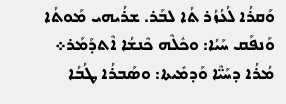ܘܰܩܪܳܐ ܠܳܥܳܙܳܪ ܬܳܐ ܠܒܰܪ. ܫܪܳܝܗܝ ܡܰܘܬܳܐ ܘܰܢܦܰܩ ܚܰܝܳܐ: ܘܟܽܠܶܗ ܟܶܢܫܳܐ ܐܶܬܕܰܡܰܪ܀
ܡܳܪܳܐ ܕܚܰܝ̈ܶܐ ܘܰܕܡܺܝܬܐ: ܘܣܰܒܪܳܐ ܛܳܒܳܐ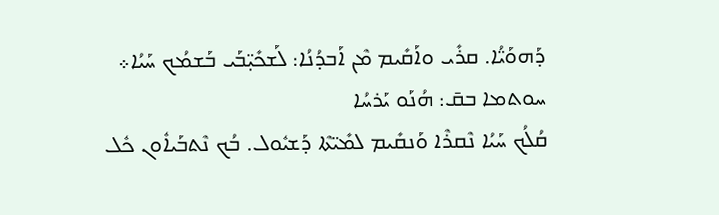ܕܰܗܘܰܝ̈ܳܐ. ܩܪܺܝ ܘܐܰܩܺܝܡ ܡܶܢ ܐܰܒܕܳܢܳܐ: ܠܰܫܟܺܝ̣̈ܒܰܝ ܒܰܫܡܳܟ ܚܰܝܳܐ܀
ܚܘܬܡܐ ܒܩ̄: ܗܳܢܰܘ ܝܰܪܚܳܐ
ܩܳܠܳܟ ܚܰܝܳܐ ܢܶܩܪܶܐ ܘܰܢܩܺܝܡ ܠܡܺܝ̈ܬܶܐ ܕܰܫܝܽܘܠ. ܒܳܟ ܢܶܬܒܰܝܐܽܘܢ ܟܽܠ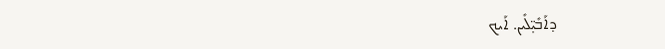ܕܐܰܒܺܝ̣̈ܠܺܝܢ. ܐܰܝܟ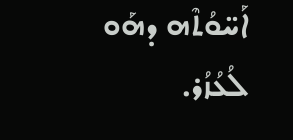ܐܰܚ̈ܘܳܬܶܗ ܕܗܰܘ ܠܳܥܳܙܳܪ.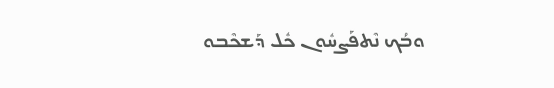ܘܒܳܟ ܢܶܬܦܰܨܚܽܘܢ ܟܽܠ ܕܰܫܟܶܒܘ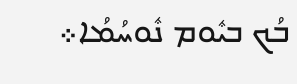ܒܳܟ ܒܝܽܘܡ ܢܽܘܚܳܡܳܐ܀